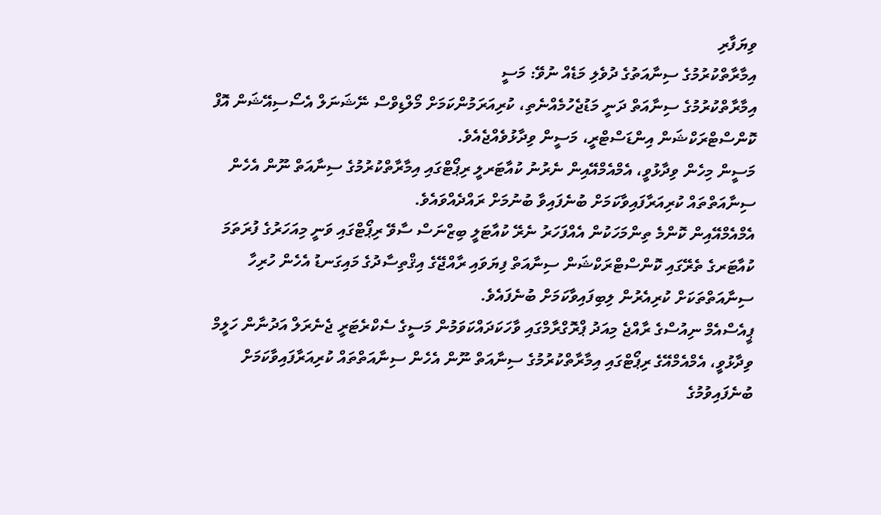ވިޔަފާރި
އިމާރާތްކުރުމުގެ ސިނާއަތުގެ ދުވެލި މަޑެއް ނުވޭ: މަސީ
އިމާރާތްކުރުމުގެ ސިނާއަތް ދަނީ މަޑުޖެހުމެއްނެތި، ކުރިއަރަމުންކަމަށް މޯލްޑިވްސް ނޭޝަނަލް އެސޯސިއޭޝަން އޮފް ކޮންސްޓްރަކްޝަން އިންޑަސްޓްރީ، މަސީން ވިދާޅުވެއްޖެއެވެ.
މަސީން މިހެން ވިދާޅުވީ، އެމްއެމްއޭއިން ނެރުނު ކުއާޓަރލީ ރިޕޯޓްގައި އިމާރާތްކުރުމުގެ ސިނާއަތް ނޫން އެހެން ސިނާއަތްތައް ކުރިއަރާފައިވާކަމަށް ބުނެފައިވާ ބުނުމަށް ރައްދެއްވައެވެ.
އެމްއެމްއޭއިން ކޮންމެ ތިންމަހަކުން އެއްފަހަރު ނެރޭ ކުއާޓަލީ ބިޒްނަސް ސާވޭ ރިޕޯޓްގައި ވަނީ މިއަހަރުގެ ފުރަތަމަ ކުއާޓަރގެ ތެރޭގައި ކޮންސްޓްރަކްޝަން ސިނާއަތް ފިޔަވައި ރާއްޖޭގެ އިޤްތިސާދުގެ މައިގަނޑު އެހެން ހުރިހާ ސިނާއަތްތަކަށް ކުރިއެރުން ލިބިފައިވާކަމަށް ބުނެފައެވެ.
ޕީއެސްއެމް ނިއުސްގެ ރާއްޖެ މިއަދު ޕްރޮގްރާމްގައި ވާހަކަދައްކަވަމުން މަސީގެ ސެކްރެޓަރީ ޖެނެރަލް އަދުނާން ހަލީމް ވިދާޅުވީ، އެމްއެމްއޭގެ ރިޕޯޓްގައި އިމާރާތްކުރުމުގެ ސިނާއަތް ނޫން އެހެން ސިނާއަތްތައް ކުރިއަރާފައިވާކަމަށް ބުނެފައިވުމުގެ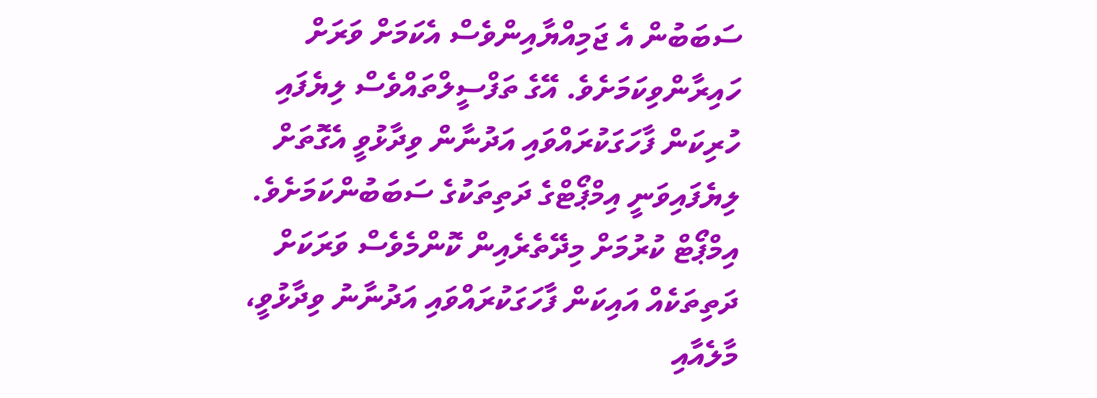ސަބަބުން އެ ޖަމިއްޔާއިންވެސް އެކަމަށް ވަރަށް ހައިރާންވިކަމަށެވެ. އޭގެ ތަފްސީލްތައްވެސް ލިޔެފައި ހުރިކަން ފާހަގަކުރައްވައި އަދުނާން ވިދާޅުވީ އެގޮތަށް ލިޔެފައިވަނީ އިމްޕޯޓްގެ ދަތިތަކުގެ ސަބަބުންކަމަށެވެ.
އިމްޕޯޓް ކުރުމަށް މިދޭތެރެއިން ކޮންމެވެސް ވަރަކަށް ދަތިތަކެއް އައިކަން ފާހަގަކުރައްވައި އަދުނާނު ވިދާޅުވީ، މާލެއާއި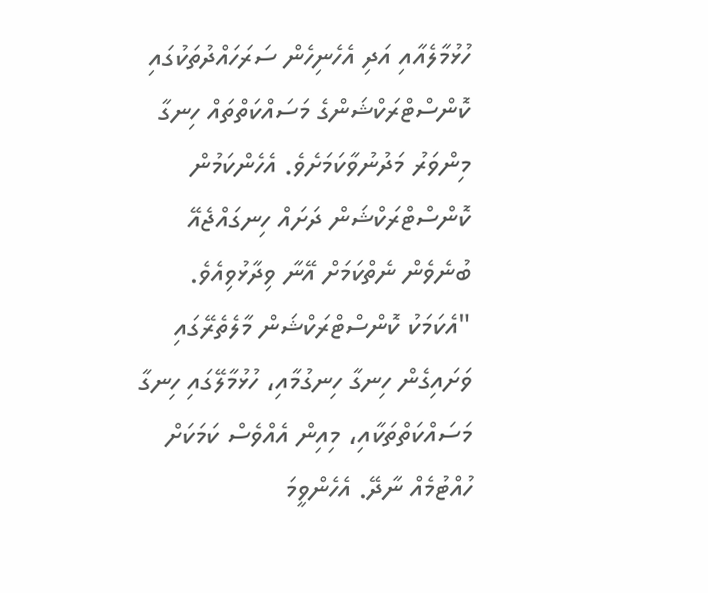ހުޅުމާލެއާއި އަދި އެހެނިހެން ސަރަހައްދުތަކުގައި ކޮންސްޓްރަކްޝަންގެ މަސައްކަތްތައް ހިނގާ މިންވަރު މަދުނުވާކަމަށެވެ. އެހެންކަމުން ކޮންސްޓްރަކްޝަން ދަށައް ހިނގައްޖެއޭ ބުނެވެން ނެތްކަމަށް އޭނާ ވިދާޅުވިއެވެ.
"އެކަމަކު ކޮންސްޓްރަކްޝަން މާލެތެރޭގައި ވަށައިގެން ހިނގާ ހިނގުމާއި، ހުޅުމާލޭގައި ހިނގާ މަސައްކަތްތަކާއި، މިއިން އެއްވެސް ކަމަކަށް ހުއްޓުމެއް ނާދޭ. އެހެންވީމަ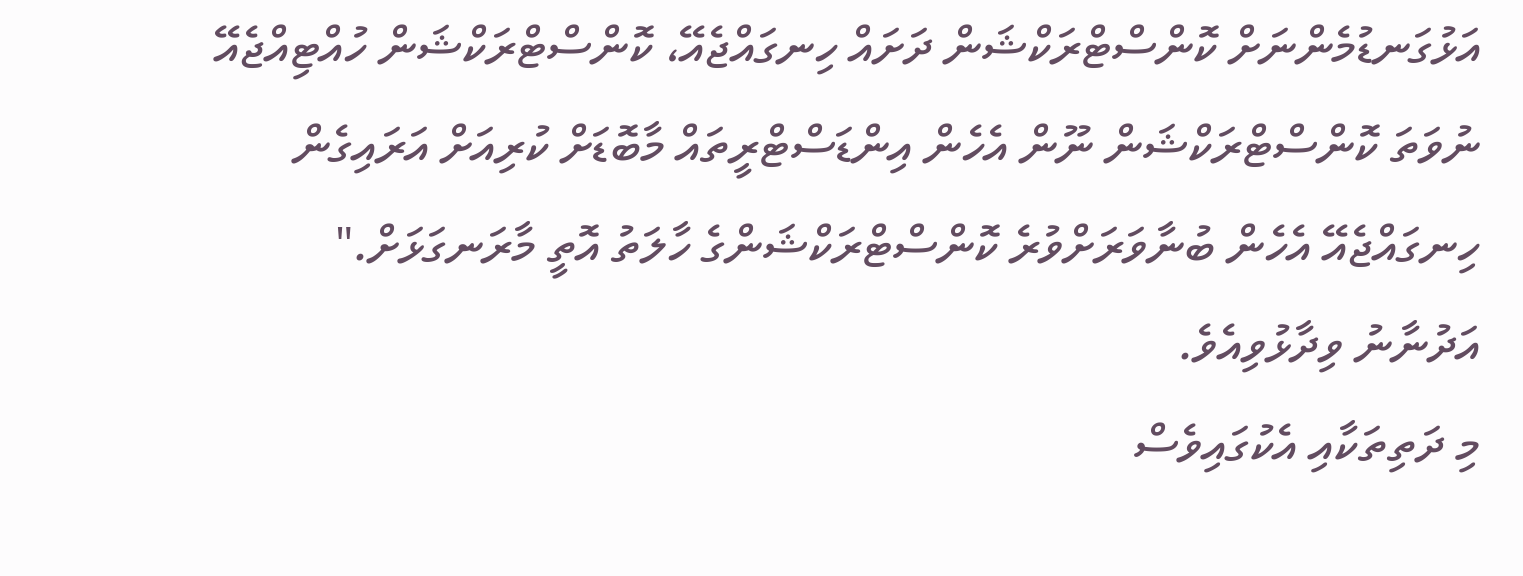އަޅުގަނޑުމެންނަށް ކޮންސްޓްރަކްޝަން ދަށައް ހިނގައްޖެއޭ، ކޮންސްޓްރަކްޝަން ހުއްޓިއްޖެއޭ ނުވަތަ ކޮންސްޓްރަކްޝަން ނޫން އެހެން އިންޑަސްޓްރީތައް މާބޮޑަށް ކުރިއަށް އަރައިގެން ހިނގައްޖެއޭ އެހެން ބުނާވަރަށްވުރެ ކޮންސްޓްރަކްޝަންގެ ހާލަތު އޮތީ މާރަނގަޅަށް." އަދުނާނު ވިދާޅުވިއެވެ.
މި ދަތިތަކާއި އެކުގައިވެސް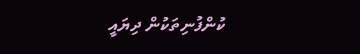ކުންފުނިތަކުން ދިޔައީ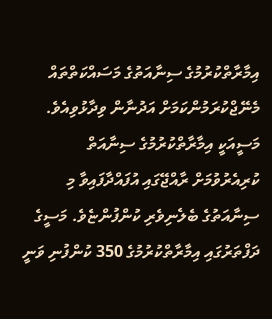އިމާރާތްކުރުމުގެ ސިނާއަތުގެ މަސައްކަތްތައް މެނޭޖްކުރަމުންކަމަށް އަދުނާން ވިދާޅުވިއެވެ. މަސީއަކީ އިމާރާތްކުރުމުގެ ސިނާއަތް ކުރިއެރުވުމަށް ރާއްޖޭގައި އުފައްދާފައިވާ މި ސިނާއަތުގެ ބެލެނިވެރި ކުންފުންޏެވެ. މަސީގެ ދަފްތަރުގައި އިމާރާތްކުރުމުގެ 350 ކުންފުނި ވަނީ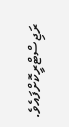ރަޖިސްޓްރީކޮށްފައެވެ.